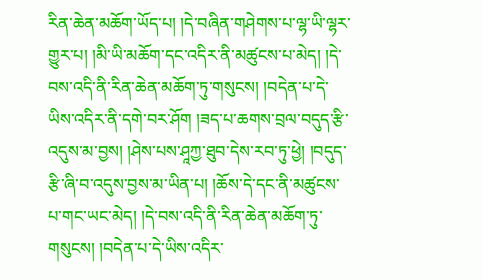རིན་ཆེན་མཆོག་ཡོད་པ། །དེ་བཞིན་གཤེགས་པ་ལྷ་ཡི་ལྷར་གྱུར་པ། །མི་ཡི་མཆོག་དང་འདིར་ནི་མཚུངས་པ་མེད། །དེ་བས་འདི་ནི་རིན་ཆེན་མཆོག་ཏུ་གསུངས། །བདེན་པ་དེ་ཡིས་འདིར་ནི་དགེ་བར་ཤོག །ཟད་པ་ཆགས་བྲལ་བདུད་རྩི་འདུས་མ་བྱས། །ཤེས་པས་ཤཱཀྱ་ཐུབ་དེས་རབ་ཏུ་ཕྱེ། །བདུད་རྩི་ཞི་བ་འདུས་བྱས་མ་ཡིན་པ། །ཆོས་དེ་དང་ནི་མཚུངས་པ་གང་ཡང་མེད། །དེ་བས་འདི་ནི་རིན་ཆེན་མཆོག་ཏུ་གསུངས། །བདེན་པ་དེ་ཡིས་འདིར་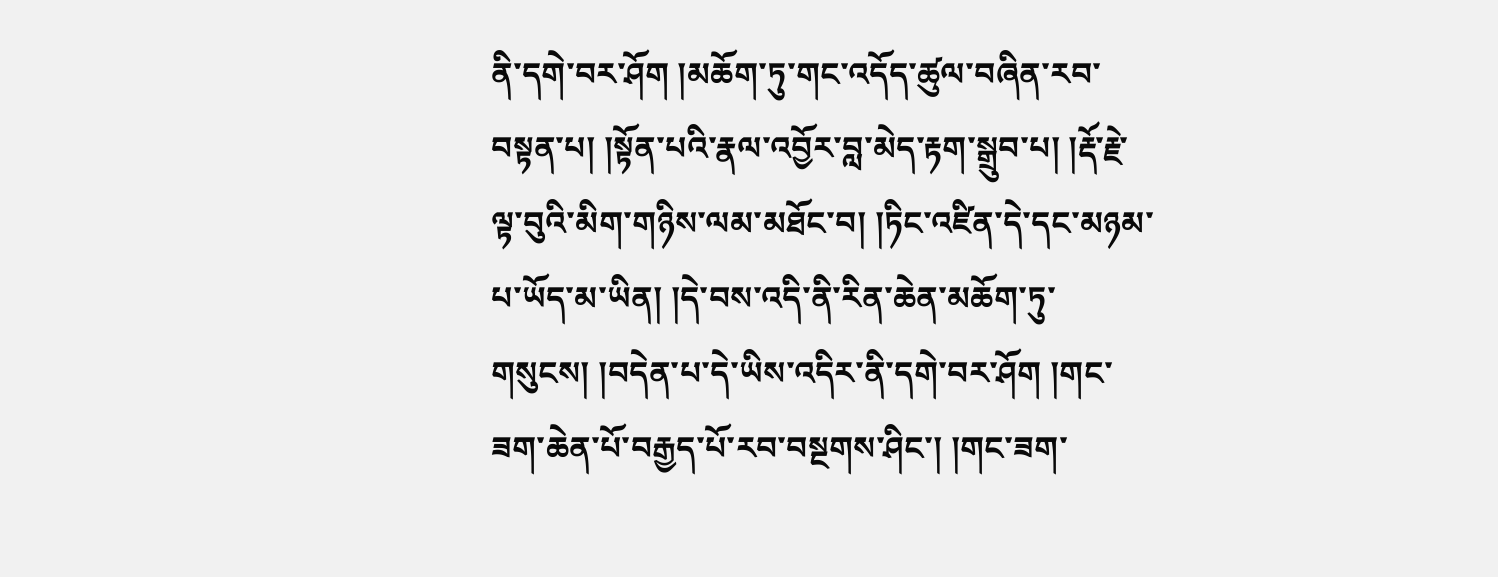ནི་དགེ་བར་ཤོག །མཆོག་ཏུ་གང་འདོད་ཚུལ་བཞིན་རབ་བསྟན་པ། །སྟོན་པའི་རྣལ་འབྱོར་བླ་མེད་རྟག་སྒྲུབ་པ། །རྡོ་རྗེ་ལྟ་བུའི་མིག་གཉིས་ལམ་མཐོང་བ། །ཏིང་འཛིན་དེ་དང་མཉམ་པ་ཡོད་མ་ཡིན། །དེ་བས་འདི་ནི་རིན་ཆེན་མཆོག་ཏུ་གསུངས། །བདེན་པ་དེ་ཡིས་འདིར་ནི་དགེ་བར་ཤོག །གང་ཟག་ཆེན་པོ་བརྒྱད་པོ་རབ་བསྔགས་ཤིང་། །གང་ཟག་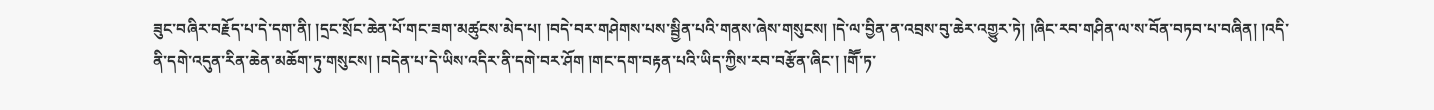ཟུང་བཞིར་བརྗོད་པ་དེ་དག་ནི། །དྲང་སྲོང་ཆེན་པོ་གང་ཟག་མཚུངས་མེད་པ། །བདེ་བར་གཤེགས་པས་སྦྱིན་པའི་གནས་ཞེས་གསུངས། །དེ་ལ་བྱིན་ན་འབྲས་བུ་ཆེར་འགྱུར་ཏེ། །ཞིང་རབ་གཤིན་ལ་ས་བོན་བཏབ་པ་བཞིན། །འདི་ནི་དགེ་འདུན་རིན་ཆེན་མཆོག་ཏུ་གསུངས། །བདེན་པ་དེ་ཡིས་འདིར་ནི་དགེ་བར་ཤོག །གང་དག་བརྟན་པའི་ཡིད་ཀྱིས་རབ་བརྩོན་ཞིང་། །གཽ་ཏ་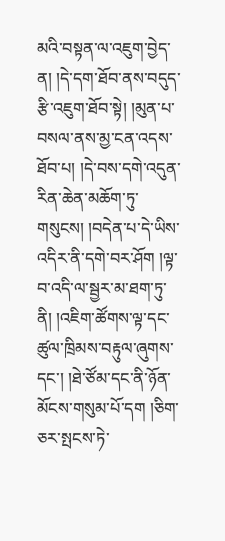མའི་བསྟན་ལ་འཇུག་བྱེད་ན། །དེ་དག་ཐོབ་ནས་བདུད་རྩི་འཇུག་ཐོབ་སྟེ། །མུན་པ་བསལ་ནས་མྱ་ངན་འདས་ཐོབ་པ། །དེ་བས་དགེ་འདུན་རིན་ཆེན་མཆོག་ཏུ་གསུངས། །བདེན་པ་དེ་ཡིས་འདིར་ནི་དགེ་བར་ཤོག །ལྟ་བ་འདི་ལ་སྦྱར་མ་ཐག་ཏུ་ནི། །འཇིག་ཚོགས་ལྟ་དང་ཚུལ་ཁྲིམས་བརྟུལ་ཞུགས་དང་། །ཐེ་ཙོམ་དང་ནི་ཉོན་མོངས་གསུམ་པོ་དག །ཅིག་ཅར་སྤངས་ཏེ་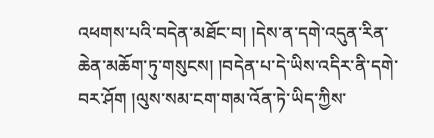འཕགས་པའི་བདེན་མཐོང་བ། །དེས་ན་དགེ་འདུན་རིན་ཆེན་མཆོག་ཏུ་གསུངས། །བདེན་པ་དེ་ཡིས་འདིར་ནི་དགེ་བར་ཤོག །ལུས་སམ་ངག་གམ་འོན་ཏེ་ཡིད་ཀྱིས་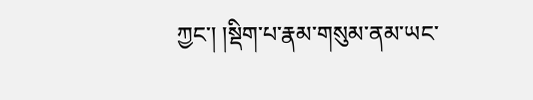ཀྱང་། །སྡིག་པ་རྣམ་གསུམ་ནམ་ཡང་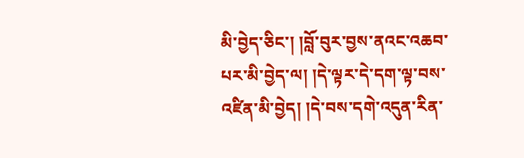མི་བྱེད་ཅིང་། །བློ་བུར་བྱས་ནའང་འཆབ་པར་མི་བྱེད་ལ། །དེ་ལྟར་དེ་དག་ལྟ་བས་འཛིན་མི་བྱེད། །དེ་བས་དགེ་འདུན་རིན་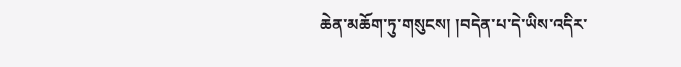ཆེན་མཆོག་ཏུ་གསུངས། །བདེན་པ་དེ་ཡིས་འདིར་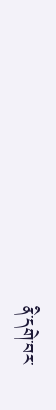ནི་དགེ་བར་